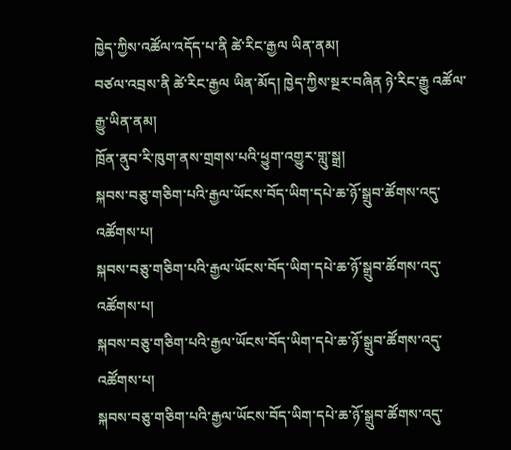ཁྱེད་ཀྱིས་འཚོལ་འདོད་པ་ནི ཚེ་རིང་རྒྱལ ཡིན་ནམ།
བཙལ་འབྲས་ནི ཚེ་རིང་རྒྱལ ཡིན་མོད། ཁྱེད་ཀྱིས་སྔར་བཞིན ཉེ་རིང་རྒྱུ འཚོལ་རྒྱུ་ཡིན་ནམ།
ཁྲོན་ནུབ་རི་ཁུག་ནས་གྲགས་པའི་ཕྱུག་འགྱུར་གླུ་སྒྲ།
སྐབས་བཅུ་གཅིག་པའི་རྒྱལ་ཡོངས་བོད་ཡིག་དཔེ་ཆ་ཉོ་སྒྲུབ་ཚོགས་འདུ་འཚོགས་པ།
སྐབས་བཅུ་གཅིག་པའི་རྒྱལ་ཡོངས་བོད་ཡིག་དཔེ་ཆ་ཉོ་སྒྲུབ་ཚོགས་འདུ་འཚོགས་པ།
སྐབས་བཅུ་གཅིག་པའི་རྒྱལ་ཡོངས་བོད་ཡིག་དཔེ་ཆ་ཉོ་སྒྲུབ་ཚོགས་འདུ་འཚོགས་པ།
སྐབས་བཅུ་གཅིག་པའི་རྒྱལ་ཡོངས་བོད་ཡིག་དཔེ་ཆ་ཉོ་སྒྲུབ་ཚོགས་འདུ་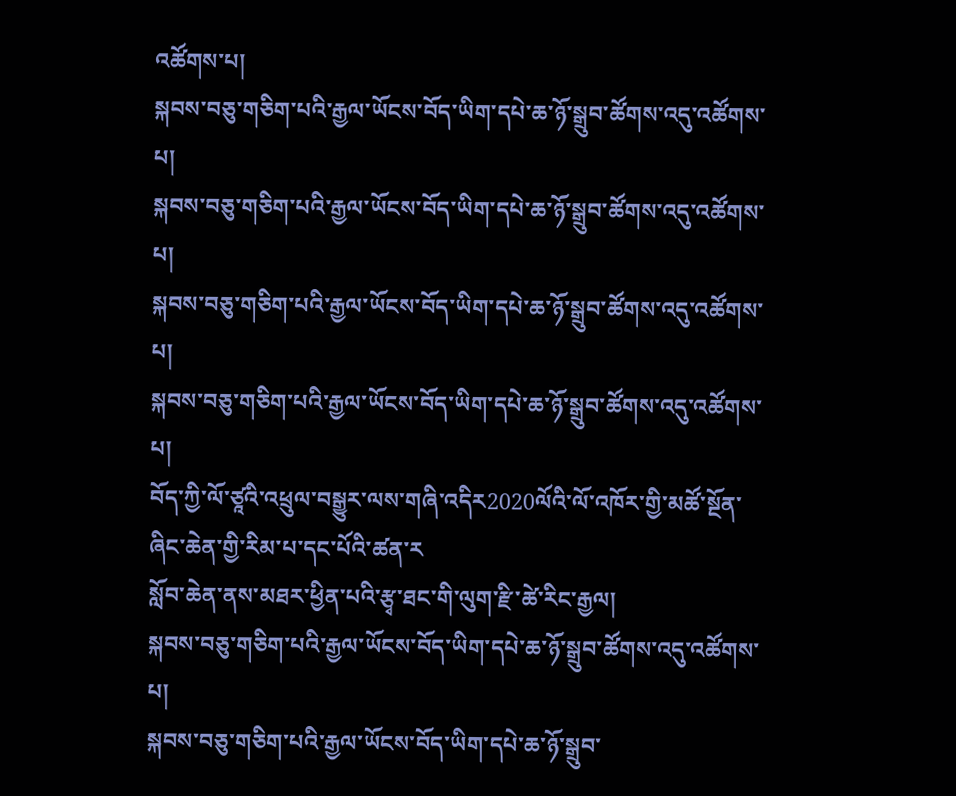འཚོགས་པ།
སྐབས་བཅུ་གཅིག་པའི་རྒྱལ་ཡོངས་བོད་ཡིག་དཔེ་ཆ་ཉོ་སྒྲུབ་ཚོགས་འདུ་འཚོགས་པ།
སྐབས་བཅུ་གཅིག་པའི་རྒྱལ་ཡོངས་བོད་ཡིག་དཔེ་ཆ་ཉོ་སྒྲུབ་ཚོགས་འདུ་འཚོགས་པ།
སྐབས་བཅུ་གཅིག་པའི་རྒྱལ་ཡོངས་བོད་ཡིག་དཔེ་ཆ་ཉོ་སྒྲུབ་ཚོགས་འདུ་འཚོགས་པ།
སྐབས་བཅུ་གཅིག་པའི་རྒྱལ་ཡོངས་བོད་ཡིག་དཔེ་ཆ་ཉོ་སྒྲུབ་ཚོགས་འདུ་འཚོགས་པ།
བོད་ཀྱི་ལོ་ཙཱའི་འཕྲུལ་བསྒྱུར་ལས་གཞི་འདིར2020ལོའི་ལོ་འཁོར་གྱི་མཚོ་སྔོན་ཞིང་ཆེན་གྱི་རིམ་པ་དང་པོའི་ཚན་ར
སློབ་ཆེན་ནས་མཐར་ཕྱིན་པའི་རྩྭ་ཐང་གི་ལུག་རྫི་ཚེ་རིང་རྒྱལ།
སྐབས་བཅུ་གཅིག་པའི་རྒྱལ་ཡོངས་བོད་ཡིག་དཔེ་ཆ་ཉོ་སྒྲུབ་ཚོགས་འདུ་འཚོགས་པ།
སྐབས་བཅུ་གཅིག་པའི་རྒྱལ་ཡོངས་བོད་ཡིག་དཔེ་ཆ་ཉོ་སྒྲུབ་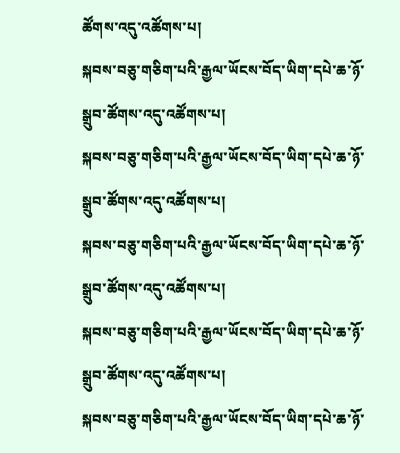ཚོགས་འདུ་འཚོགས་པ།
སྐབས་བཅུ་གཅིག་པའི་རྒྱལ་ཡོངས་བོད་ཡིག་དཔེ་ཆ་ཉོ་སྒྲུབ་ཚོགས་འདུ་འཚོགས་པ།
སྐབས་བཅུ་གཅིག་པའི་རྒྱལ་ཡོངས་བོད་ཡིག་དཔེ་ཆ་ཉོ་སྒྲུབ་ཚོགས་འདུ་འཚོགས་པ།
སྐབས་བཅུ་གཅིག་པའི་རྒྱལ་ཡོངས་བོད་ཡིག་དཔེ་ཆ་ཉོ་སྒྲུབ་ཚོགས་འདུ་འཚོགས་པ།
སྐབས་བཅུ་གཅིག་པའི་རྒྱལ་ཡོངས་བོད་ཡིག་དཔེ་ཆ་ཉོ་སྒྲུབ་ཚོགས་འདུ་འཚོགས་པ།
སྐབས་བཅུ་གཅིག་པའི་རྒྱལ་ཡོངས་བོད་ཡིག་དཔེ་ཆ་ཉོ་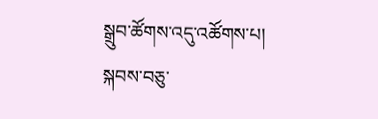སྒྲུབ་ཚོགས་འདུ་འཚོགས་པ།
སྐབས་བཅུ་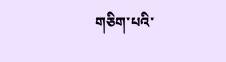གཅིག་པའི་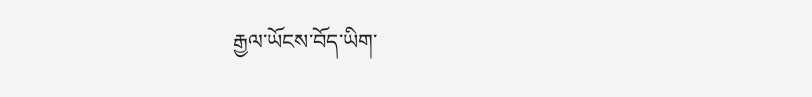རྒྱལ་ཡོངས་བོད་ཡིག་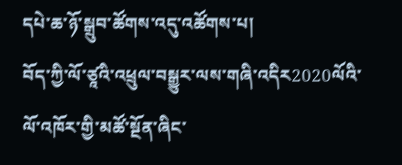དཔེ་ཆ་ཉོ་སྒྲུབ་ཚོགས་འདུ་འཚོགས་པ།
བོད་ཀྱི་ལོ་ཙཱའི་འཕྲུལ་བསྒྱུར་ལས་གཞི་འདིར2020ལོའི་ལོ་འཁོར་གྱི་མཚོ་སྔོན་ཞིང་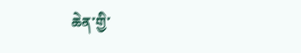ཆེན་གྱི་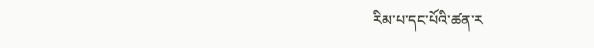རིམ་པ་དང་པོའི་ཚན་ར